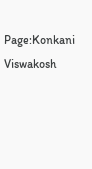Page:Konkani Viswakosh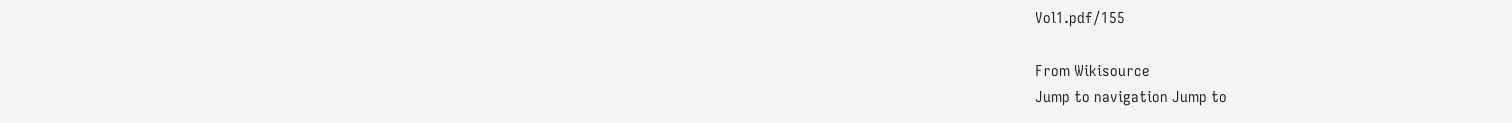Vol1.pdf/155

From Wikisource
Jump to navigation Jump to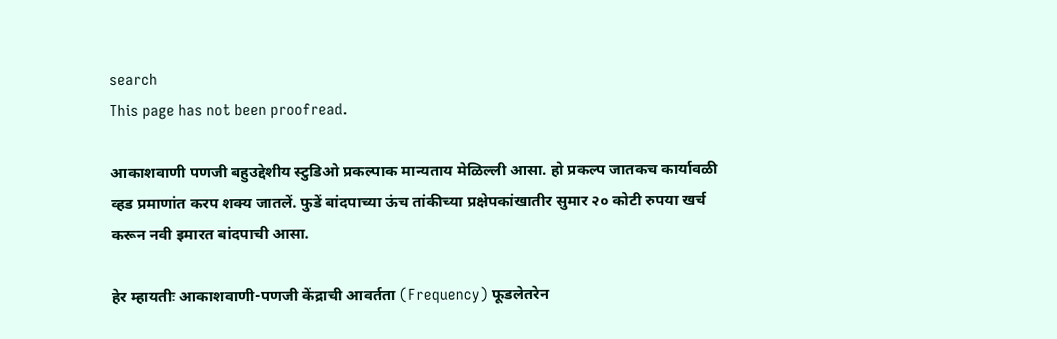search
This page has not been proofread.

आकाशवाणी पणजी बहुउद्देशीय स्टुडिओ प्रकल्पाक मान्यताय मेळिल्ली आसा. हो प्रकल्प जातकच कार्यावळी व्हड प्रमाणांत करप शक्य जातलें. फुडें बांदपाच्या ऊंच तांकीच्या प्रक्षेपकांखातीर सुमार २० कोटी रुपया खर्च करून नवी इमारत बांदपाची आसा.

हेर म्हायतीः आकाशवाणी-पणजी केंद्राची आवर्तता (Frequency) फूडलेतरेन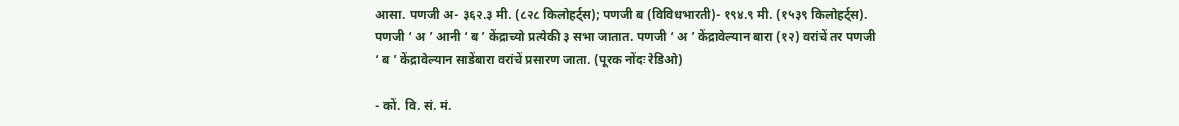आसा. पणजी अ- ३६२.३ मी. (८२८ किलोहर्ट्स); पणजी ब (विविधभारती)- १९४.९ मी. (१५३९ किलोहर्ट्स). पणजी ‘ अ ’ आनी ‘ ब ’ केंद्राच्यो प्रत्येकी ३ सभा जातात. पणजी ‘ अ ’ केंद्रावेल्यान बारा (१२) वरांचें तर पणजी ‘ ब ’ केंद्रावेल्यान साडेंबारा वरांचें प्रसारण जाता. (पूरक नोंदः रेडिओ)

- कों. वि. सं. मं.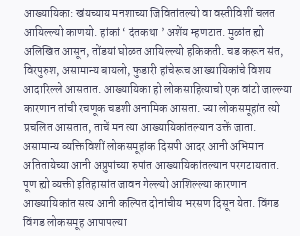आख्यायिका: खंयच्याय मनशाच्या जिवितांतल्यो वा वस्तीविशीं चलत आयिल्ल्यो काणयो. हांकां ‘ दंतकथा ’ अशेंय म्हणटात. मुळांत ह्यो अलिखित आसून, तोंडयां घोळत आयिल्ल्यो हकिकती. चड करून संत, विरपुरुश, असामान्य बायलो, फुडारी हांचेरूच आख्यायिकांचे विशय आदारिल्ले आसतात. आख्यायिका हो लोकसाहित्याचो एक वांटो जाल्ल्या कारणान तांची रचणूक चडशी अनामिक आसता. ज्या लोकसमूहांत त्यो प्रचलित आसतात, ताचें मन त्या आख्यायिकांतल्यान उक्तें जाता. असामान्य व्यक्तिविशीं लोकसमूहांक दिसपी आदर आनी अभिमान अतितायेच्या आनी अप्रुपांच्या रुपांत आख्यायिकांतल्यान परगटायतात. पूण ह्यो व्यक्ती इतिहासांत जावन गेल्ल्यो आशिल्ल्या कारणान आख्यायिकांत सत्य आनी कल्पित दोनांचीय भरसण दिसून येता. विंगड विंगड लोकसमूह आपापल्या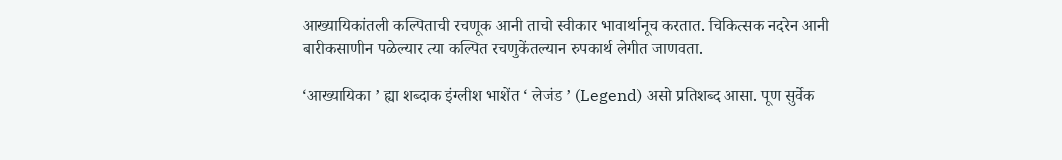आख्यायिकांतली कल्पिताची रचणूक आनी ताचो स्वीकार भावार्थानूच करतात. चिकित्सक नदरेन आनी बारीकसाणीन पळेल्यार त्या कल्पित रचणुकेंतल्यान रुपकार्थ लेगीत जाणवता.

‘आख्यायिका ’ ह्या शब्दाक इंग्लीश भाशेंत ‘ लेजंड ’ (Legend) असो प्रतिशब्द आसा. पूण सुर्वेक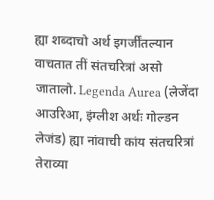ह्या शब्दाचो अर्थ इगर्जींतल्यान वाचतात तीं संतचरित्रां असो जातालो. Legenda Aurea (लेजेंदा आउरिआ, इंग्लीश अर्थः गोल्डन लेजंड) ह्या नांवाची कांय संतचरित्रां तेराव्या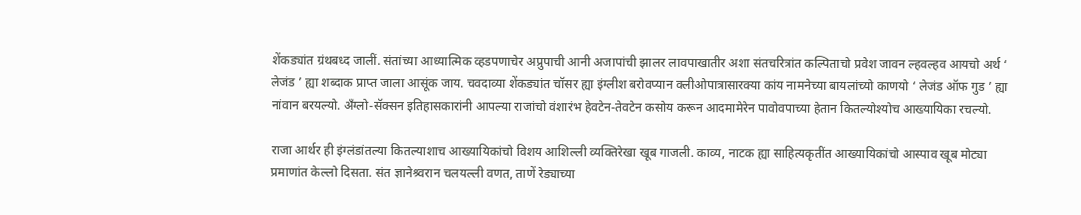शेंकड्यांत ग्रंथबध्द जालीं. संतांच्या आध्यात्मिक व्हडपणाचेर अप्रुपाची आनी अजापांची झालर लावपाखातीर अशा संतचरित्रांत कल्पिताचो प्रवेश जावन ल्हवल्हव आयचो अर्थ ‘ लेजंड ’ ह्या शब्दाक प्राप्त जाला आसूंक जाय. चवदाव्या शेंकड्यांत चॉसर ह्या इंग्लीश बरोवप्यान क्लीओपात्रासारक्या कांय नामनेच्या बायलांच्यो काणयो ‘ लेजंड ऑफ गुड ’ ह्या नांवान बरयल्यो. अँग्लो-सॅक्सन इतिहासकारांनी आपल्या राजांचो वंशारंभ हेवटेन-तेवटेन कसोय करून आदमामेरेन पावोवपाच्या हेतान कितल्योश्योच आख्यायिका रचल्यो.

राजा आर्थर ही इंग्लंडांतल्या कितल्याशाच आख्यायिकांचो विशय आशिल्ली व्यक्तिरेखा खूब गाजली. काव्य, नाटक ह्या साहित्यकृतींत आख्यायिकांचो आस्पाव खूब मोट्या प्रमाणांत केल्लो दिसता. संत ज्ञानेश्र्वरान चलयल्ली वणत, ताणें रेड्याच्या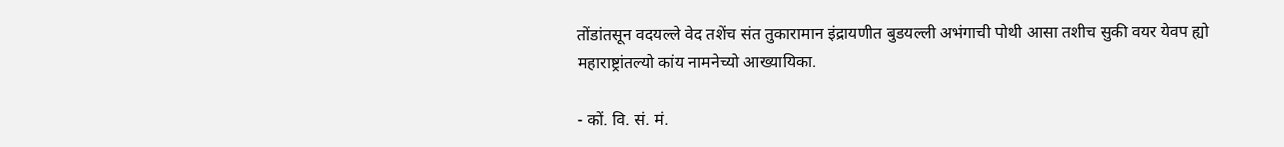तोंडांतसून वदयल्ले वेद तशेंच संत तुकारामान इंद्रायणीत बुडयल्ली अभंगाची पोथी आसा तशीच सुकी वयर येवप ह्यो महाराष्ट्रांतल्यो कांय नामनेच्यो आख्यायिका.

- कों. वि. सं. मं.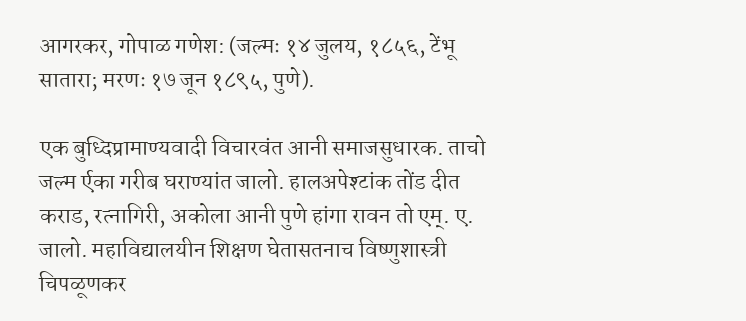आगरकर, गोपाळ गणेश: (जल्मः १४ जुलय, १८५६, टेंभू सातारा; मरणः १७ जून १८९५, पुणे).

एक बुध्दिप्रामाण्यवादी विचारवंत आनी समाजसुधारक. ताचो जल्म र्एका गरीब घराण्यांत जालो. हालअपेश्टांक तोंड दीत कराड, रत्नागिरी, अकोला आनी पुणे हांगा रावन तो एम्. ए. जालो. महाविद्यालयीन शिक्षण घेतासतनाच विष्णुशास्त्री चिपळूणकर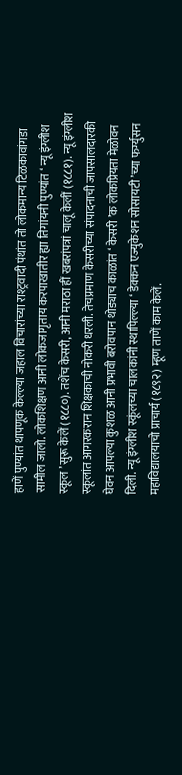हाणें पुण्यांत थापणूक केल्ल्या जहाल विचारांच्या राश्ट्रवादी पंथांत तो लोकमान्य टिळकावांगडा सामील जालो. लोकशिक्षण आनी लोकजागृताय करपाखातीर ह्या तिगांयनी पुण्यांत ‘ न्यू इंग्लीश स्कूल ’ सुरू केलें (१८८०). तशेंच केसरी, आनी मराठा हीं खबरांपत्रां चालू केलीं (१८८१). न्यू इंग्लीश स्कूलांत आगरकरान शिक्षकाची नोकरी धरली. तेचप्रमाण केसरीच्या संपादनाची जापसालदारकी घेवन आपल्या कुशळ आनी प्रभावी बरोवपान थोड्याच काळांत ‘ केसरी ’क लोकप्रियता मेळोवन दिली. न्यू इंग्लीश स्कूंलच्या चालकांनी स्थापिल्ल्या ‘ डेक्कन एज्युकेशन सोसायटी ’च्या फर्ग्युसन महाविद्यालयाचो प्राचार्य (१८९२) म्हूण ताणें काम केलें.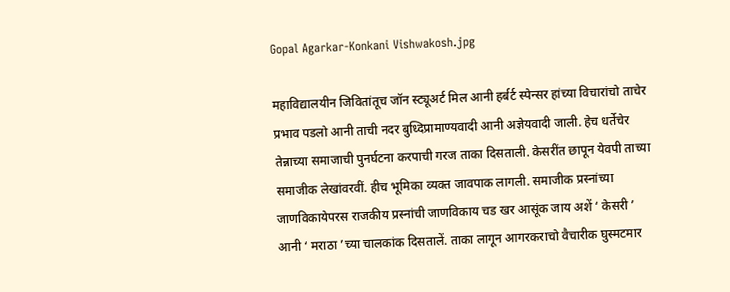Gopal Agarkar-Konkani Vishwakosh.jpg

महाविद्यालयीन जिवितांतूच जॉन स्ट्यूअर्ट मिल आनी हर्बर्ट स्पेन्सर हांच्या विचारांचो ताचेर प्रभाव पडलो आनी ताची नदर बुध्दिप्रामाण्यवादी आनी अज्ञेयवादी जाली. हेच धर्तेचेर तेन्नाच्या समाजाची पुनर्घटना करपाची गरज ताका दिसताली. केसरींत छापून येवपी ताच्या समाजीक लेखांवरवीं. हीच भूमिका व्यक्त जावपाक लागली. समाजीक प्रस्नांच्या जाणविकायेपरस राजकीय प्रस्नांची जाणविकाय चड खर आसूंक जाय अशें ‘ केसरी ’ आनी ‘ मराठा ’च्या चालकांक दिसतालें. ताका लागून आगरकराचो वैचारीक घुस्मटमार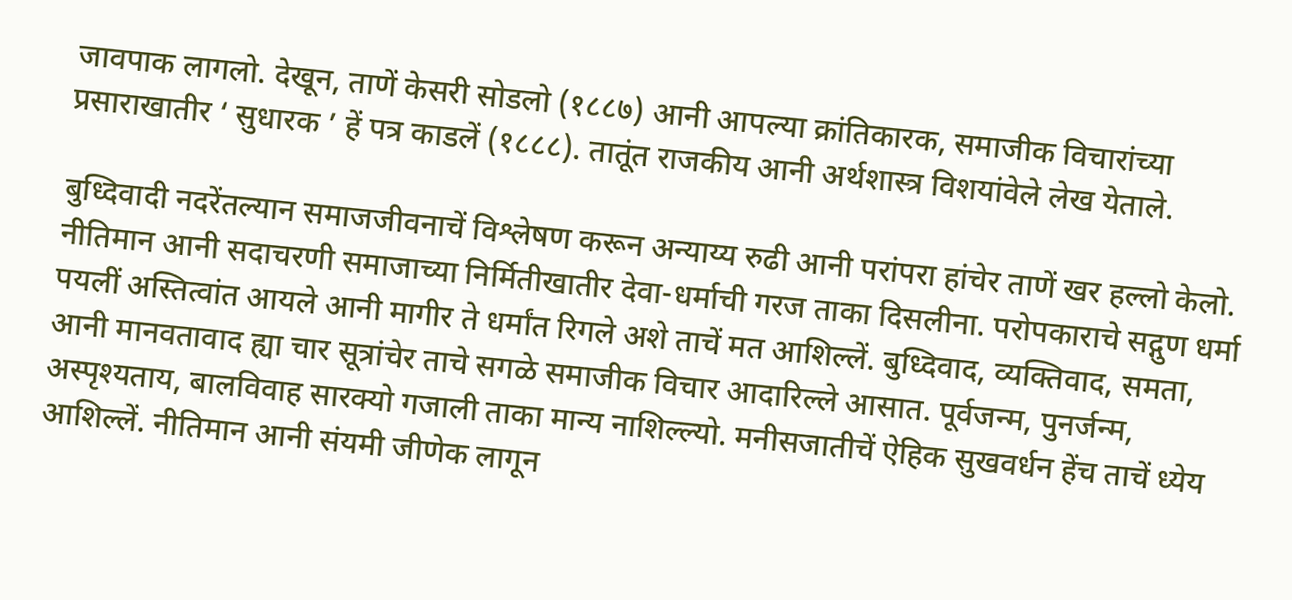जावपाक लागलो. देखून, ताणें केसरी सोडलो (१८८७) आनी आपल्या क्रांतिकारक, समाजीक विचारांच्या प्रसाराखातीर ‘ सुधारक ’ हें पत्र काडलें (१८८८). तातूंत राजकीय आनी अर्थशास्त्र विशयांवेले लेख येताले.

बुध्दिवादी नदरेंतल्यान समाजजीवनाचें विश्लेषण करून अन्याय्य रुढी आनी परांपरा हांचेर ताणें खर हल्लो केलो. नीतिमान आनी सदाचरणी समाजाच्या निर्मितीखातीर देवा-धर्माची गरज ताका दिसलीना. परोपकाराचे सद्गुण धर्मा पयलीं अस्तित्वांत आयले आनी मागीर ते धर्मांत रिगले अशे ताचें मत आशिल्लें. बुध्दिवाद, व्यक्तिवाद, समता, आनी मानवतावाद ह्या चार सूत्रांचेर ताचे सगळे समाजीक विचार आदारिल्ले आसात. पूर्वजन्म, पुनर्जन्म, अस्पृश्यताय, बालविवाह सारक्यो गजाली ताका मान्य नाशिल्ल्यो. मनीसजातीचें ऐहिक सुखवर्धन हेंच ताचें ध्येय आशिल्लें. नीतिमान आनी संयमी जीणेक लागून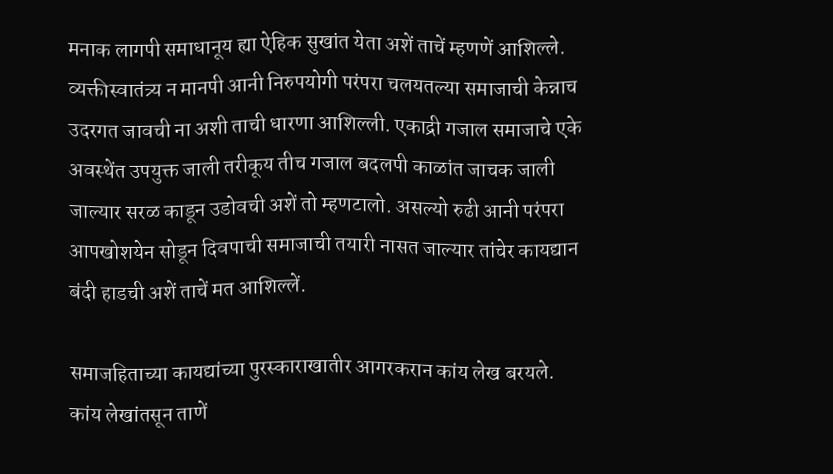मनाक लागपी समाधानूय ह्या ऐहिक सुखांत येता अशें ताचें म्हणणें आशिल्ले. व्यक्तीस्वातंत्र्य न मानपी आनी निरुपयोगी परंपरा चलयतल्या समाजाची केन्नाच उदरगत जावची ना अशी ताची धारणा आशिल्ली. एकाद्री गजाल समाजाचे एके अवस्थेंत उपयुक्त जाली तरीकूय तीच गजाल बदलपी काळांत जाचक जाली जाल्यार सरळ काडून उडोवची अशें तो म्हणटालो. असल्यो रुढी आनी परंपरा आपखोशयेन सोडून दिवपाची समाजाची तयारी नासत जाल्यार तांचेर कायद्यान बंदी हाडची अशें ताचें मत आशिल्लें.

समाजहिताच्या कायद्यांच्या पुरस्काराखातीर आगरकरान कांय लेख बरयले. कांय लेखांतसून ताणें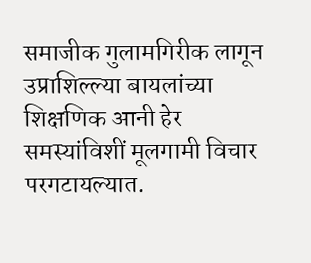समाजीक गुलामगिरीक लागून उप्राशिल्ल्या बायलांच्या शिक्षणिक आनी हेर समस्यांविशीं मूलगामी विचार परगटायल्यात.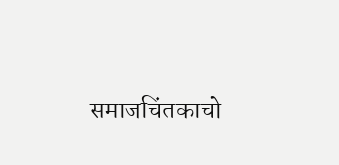समाजचिंतकाचो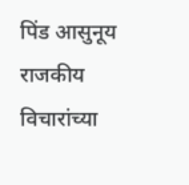पिंड आसुनूय राजकीय विचारांच्या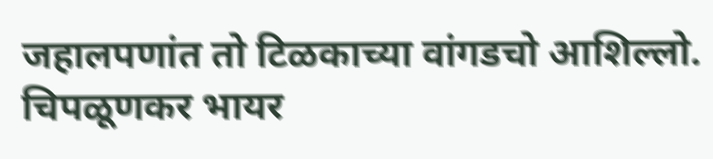जहालपणांत तो टिळकाच्या वांगडचो आशिल्लो. चिपळूणकर भायर